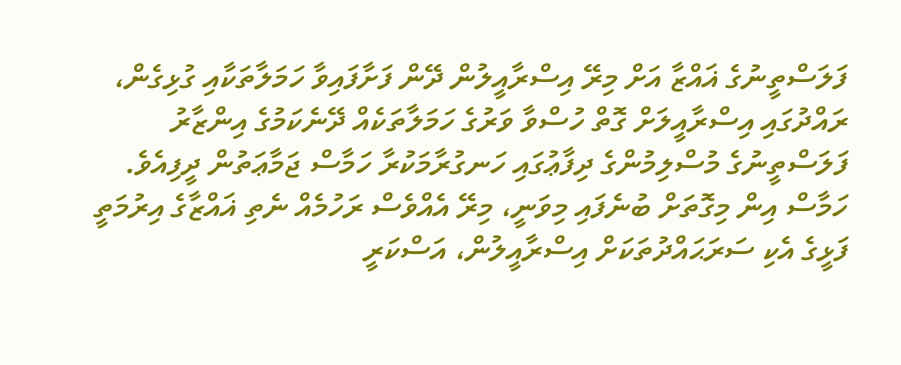ފަލަސްތީނުގެ ޣައްޒާ އަށް މިރޭ އިސްރާއީލުން ދޭން ފަށާފައިވާ ހަމަލާތަކާއި ގުޅިގެން، ރައްދުގައި އިސްރާއީލަށް ގޮތް ހުސްވާ ވަރުގެ ހަމަލާތަކެއް ދޭނެކަމުގެ އިންޒާރު ފަލަސްތީނުގެ މުސްލިމުންގެ ދިފާޢުގައި ހަނގުރާމަކުރާ ހަމާސް ޖަމާޢަތުން ދީފިއެވެ.
ހަމާސް އިން މިގޮތަށް ބުނެފައި މިވަނީ، މިރޭ އެއްވެސް ރަހުމެއް ނެތި ޣައްޒާގެ އިރުމަތީ ފަޅީގެ އެކި ސަރަޙައްދުތަކަށް އިސްރާއީލުން، އަސްކަރީ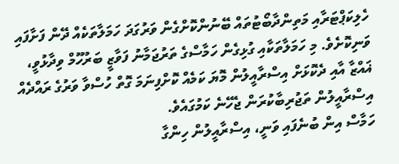ހެލިކަޕްޓަރާއި މަތިންދާބޯޓުތައް ބޭނުންކޮށްގެން ވަރުގަދަ ހަމަލާތަކެއް ދޭން ފަށާފައި ވަނިކޮށެވެ. މި ހަމަލާތަކާއި ގުޅިގެން ހަމާސްގެ ތަރުޖަމާނު ފަވާޒީ ބަރުހޫމް ވިދާޅުވީ، ޣައްޒާ އާއި ދެކޮޅަށް އިސްރާއީލުން މޮޔަ ކަމެއް ކޮށްފިނަމަ ގޮތް ހުސްވާ ވަރުގެ ރައްދެއް އިސްރާއީލުން ތަޖުރިބާކުރަން ޖެހޭނެ ކަމުގައެވެ.
ހަމާސް އިން ބުނެފައި ވަނީ، އިސްރާއީލުން ހިންގާ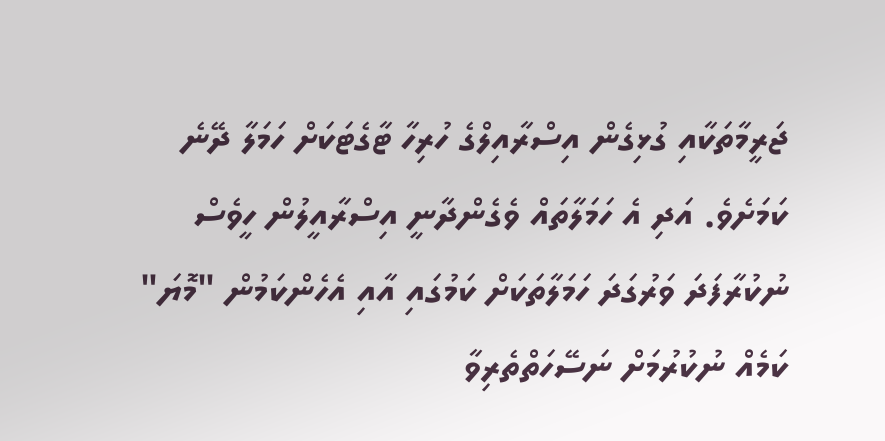ޖަރީމާތަކާއި ގުޅިގެން އިސްރާއިލްގެ ހުރިހާ ޓާގެޓަކަށް ހަމަލާ ދޭނެ ކަމަށެވެ. އަދި އެ ހަމަލާތައް ވެގެންދާނީ އިސްރާއީލުން ހީވެސް ނުކުރާފަދަ ވަރުގަދަ ހަމަލާތަކަށް ކަމުގައި އާއި އެހެންކަމުން "މޮޔަ" ކަމެއް ނުކުރުމަށް ނަސޭހަތްތެރިވާ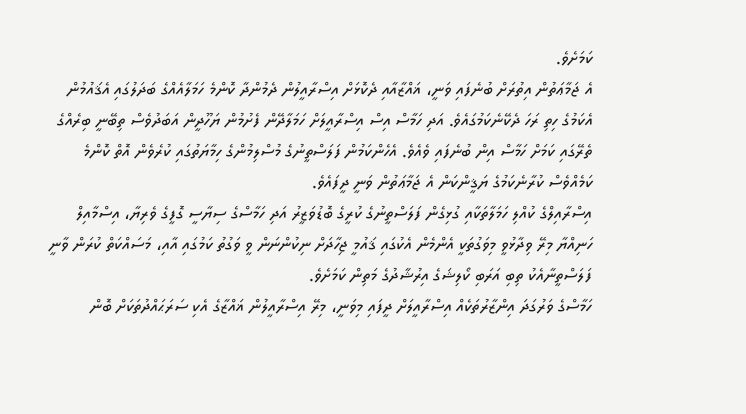ކަމަށެވެ.
އެ ޖަމާޢަތުން އިތުރަށް ބުނެފައި ވަނީ، ޣައްޒާއާއި ދެކޮޅަށް އިސްރާއީލުން ދެމުންދާ ކޮންމެ ހަމަލާއެއްގެ ބަދަލުގައި އެޤައުމުން އެކަމުގެ ހިތި ރަހަ ދެކޭނެކަމުގައެވެ. އަދި ހަމާސް އިސް އިސްރާއީލަށް ހަމަލާދޭން ފެށުމުން ޔަހޫދީން އަބަދުވެސް ތިބޭނީ ބިރެއްގެ ތެރޭގައި ކަމަށް ހަމާސް އިން ބުނެފައި ވެއެވެ. އެހެންކަމުން ފަލަސްތީނުގެ މުސްލިމުންގެ ހިމާޔަތުގައި ކުރެވެން އޮތް ކޮންމެ ކަމެއްވެސް ކުރާނެކަމުގެ ޔަޤީންކަން އެ ޖަމާޢަތުން ވަނީ ދީފައެވެ.
އިސްރާއިލްގެ ކުއްލި ހަމަލާތަކާއި ގުޅިގެން ފަލަސްތީނުގެ ކުރީގެ ބޮޑުވަޒީރު އަދި ހަމާސްގެ ސިޔާސީ ގޮފީގެ ވެރިޔާ، އިސްމާއިލް ހަނިއްޔާ މިރޭ ވިދާޅުވީ މިވަގުތަކީ އެންމެން އެކުގައި ޤައުމީ ޖިހާދަށް ނިކުންނަން ވީ ވަގުތު ކަމުގައި އާއި، މަސައްކަތް ކުރަން ވާނީ ފަލަސްތީނާއެކު ތިބި އަރަބި ކޯލިޝަގެ އިރުޝާދުގެ މަތިން ކަމަށެވެ.
ހަމާސްގެ ވަރުގަދަ އިންޒާރުތަކެއް އިސްރާއީލަށް ދީފައި މިވަނީ، މިރޭ އިސްރާއީލުން ޣައްޒާގެ އެކި ސަރަޙައްދުތަކަށް ބޮން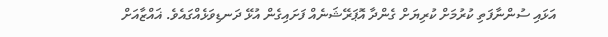އަޅައި ސުންނާފަތި ކުރުމަށް ކުރިޔަށް ގެންދާ އޮޕަރޭޝަނެއް ފަށައިގެން އުޅޭ ދަނޑިވަޅެއްގައެވެ. ޣައްޒާއަށް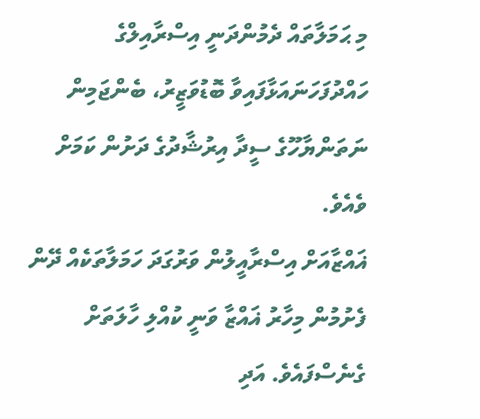މި ޙަމަލާތައް ދެމުންދަނީ އިސްރާއިލްގެ ހައްދުފަހަނައަޅާފައިވާ ބޮޑުވަޒީރު، ބެންޖަމިން ނަތަންޔާހޫގެ ސީދާ އިރުޝާދުގެ ދަށުން ކަމަށް ވެއެވެ.
ޣައްޒާއަށް އިސްރާއީލުން ވަރުގަދަ ހަމަލާތަކެއް ދޭން ފެށުމުން މިހާރު ޣައްޒާ ވަނީ ކުއްލި ހާލަތަށް ގެނެސްފައެވެ. އަދި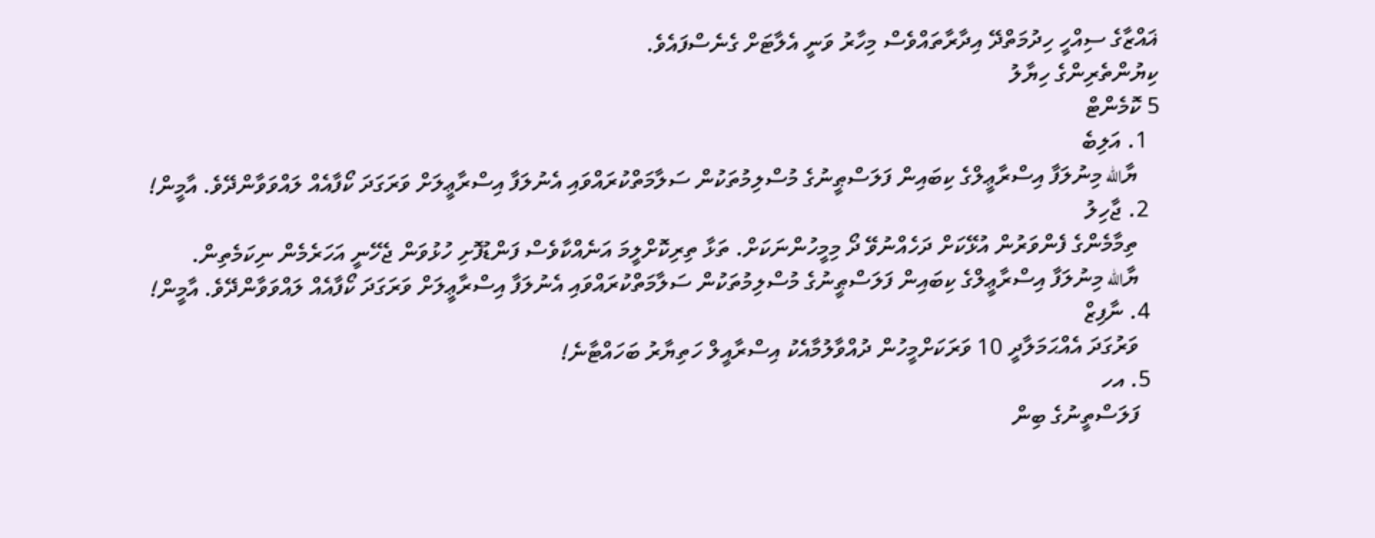ޣައްޒާގެ ސިއްހީ ހިދުމަތްދޭ އިދާރާތައްވެސް މިހާރު ވަނީ އެލާޓަށް ގެނެސްފައެވެ.
ކިޔުންތެރިންގެ ހިޔާލު
5 ކޮމެންޓް
  1. އަލިބެ
    ޔާالله މިނުލަފާ އިސްރާޢީލްގެ ކިބައިން ފަލަސްޠީނުގެ މުސްލިމުތަކުން ސަލާމަތްކުރައްވައި އެނުލަފާ އިސްރާޢީލަށް ވަރަގަދަ ކޯފާއެއް ލައްވަވާންދޭވެ. އާމީން!
  2. ޖާހިލު
    ތިމާމެންގެ ފެންވަރުން އުޅޭކަށް ދަހެއްނުވޭ ދޯ މިމީހުންނަކަށް. ތަޅާ ތިރިކޮށްލީމަ އަނެއްކާވެސް ފަންޑުފޮށި ހުޅުވަން ޖެހޭނީ އަހަރެމެން ނިކަމެތިން.
    ޔާالله މިނުލަފާ އިސްރާޢީލްގެ ކިބައިން ފަލަސްޠީނުގެ މުސްލިމުތަކުން ސަލާމަތްކުރައްވައި އެނުލަފާ އިސްރާޢީލަށް ވަރަގަދަ ކޯފާއެއް ލައްވަވާންދޭވެ. އާމީން!
  4. ނާފިޒް
    ވަރުގަދަ އެއްޙަމަލާދީ 10 ވަރަކަށްމީހުން ދުއްވާލުމާއެކު އިސްރާއީލް ހަތިޔާރު ބަހައްޓާނެ!
  5. އހ
    ފަލަސްތީނުގެ ބިން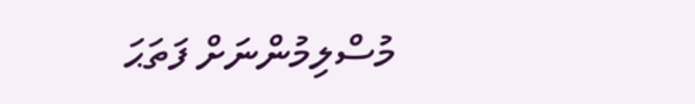މުސްލިމުންނަށް ފަތަޙަ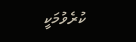ކުރެވުމަކީ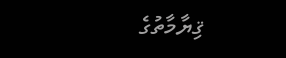ޤިޔާމާތުގެ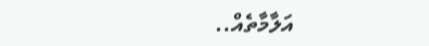އަލާމާތެއް..